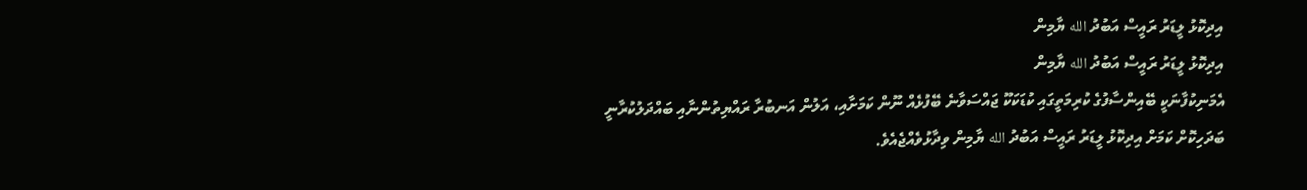އިދިކޮޅު ލީޑަރު ރައީސް އަބުދު الله ޔާމިން
އިދިކޮޅު ލީޑަރު ރައީސް އަބުދު الله ޔާމިން
އެމަނިކުފާނަކީ ބޭއިންސާފުގެ ކުރިމަތީގައި ކުޑަކަކޫ ޖައްސަވާނެ ބޭފުޅެއް ނޫން ކަމަށާއި، އަލުން އަނބުރާ ރައްޔިތުންނާއި ބައްދަލުކުރާނީ ބަދަހިކޮށް ކަމަށް އިދިކޮޅު ލީޑަރު ރައީސް އަބުދު الله ޔާމިން ވިދާޅުވެއްޖެއެވެ.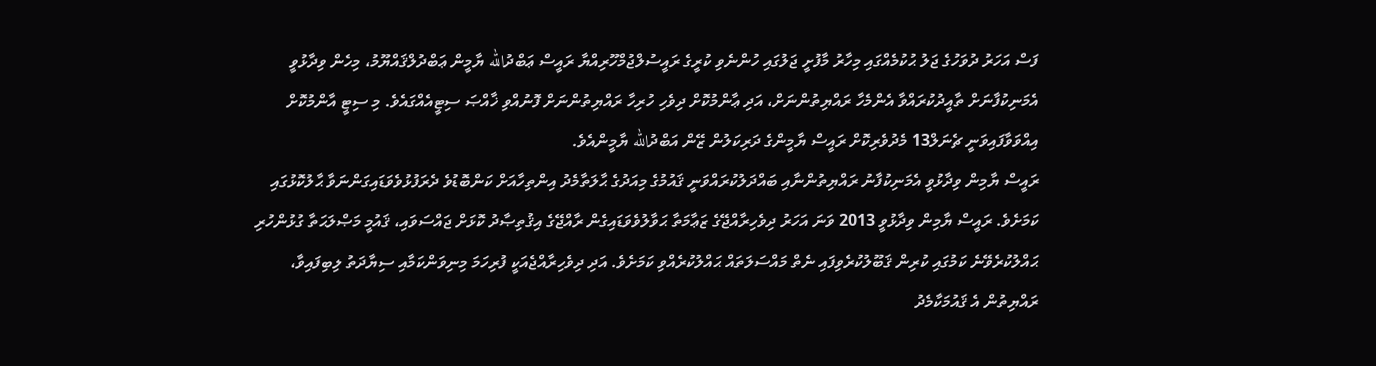ފަސް އަހަރު ދުވަހުގެ ޖަލު ޙުކުމެއްގައި މިހާރު މާފުށީ ޖަލުގައި ހުންނެވި ކުރީގެ ރައީސުލްޖުމްހޫރިއްޔާ ރައީސް ޢަބްދުالله ޔާމީން ޢަބްދުލްޤައްޔޫމު، މިހެން ވިދާޅުވީ އެމަނިކުފާނަށް ތާއީދުކުރައްވާ އެންމެހާ ރައްޔިތުންނަށް، އަދި ޢާންމުކޮށް ދިވެހި ހުރިހާ ރައްޔިތުންނަށް ފޮނުއްވި ޚާއްޞަ ސިޓީއެއްގައެވެ. މި ސިޓީ އާންމުކޮށް އިއްވަވާފައިވަނީ ޗެނަލް13 މެދުވެރިކޮށް ރައީސް ޔާމީންގެ ދަރިކަލުން ޒޭން އަބްދުالله ޔާމީންއެވެ.
ރައީސް ޔާމިން ވިދާޅުވީ އެމަނިކުފާނު ރައްޔިތުންނާއި ބައްދަލުކުރައްވަނީ ޤައުމުގެ މިއަދުގެ ޙާލަތާމެދު އިންތިހާއަށް ކަންބޮޑުވެ ދެރަފުޅުވެވަޑައިގަންނަވާ ޙާލުކޮޅުގައި ކަމަށެވެ. ރައީސް ޔާމިން ވިދާޅުވީ 2013 ވަނަ އަހަރު ދިވެހިރާއްޖޭގެ ޒަޢާމަތާ ޙަވާލުވެވަޑައިގެން ރާއްޖޭގެ އިޤުތިޞާދު ކޮޅަށް ޖައްސަވައި، ޤައުމީ މަޞްލަޙަތާ ގުޅުންހުރި ޙައްލުކުރެވޭނެ ކަމުގައި ކުރިން ޤަބޫލުކުރެވިފައި ނެތް މައްސަލަތައް ޙައްލުކުރެއްވި ކަމަށެވެ. އަދި ދިވެހިރާއްޖެއަކީ ފުރިހަމަ މިނިވަންކަމާއި ސިޔާދަތު ލިބިފައިވާ، ރައްޔިތުން އެ ޤައުމަކާމެދު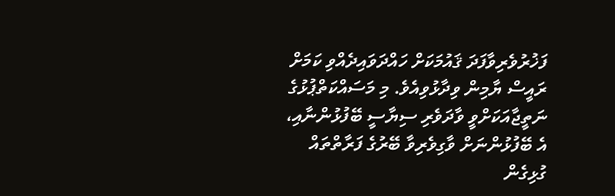ފަޚުރުވެރިވާފަދަ ޤައުމަކަށް ހައްދަވައިދެއްވި ކަމަށް ރައީސް ޔާމިން ވިދާޅުވިއެވެ. މި މަސައްކަތްޕުޅުގެ ނަތީޖާއަކަށްވީ ވާދަވެރި ސިޔާސީ ބޭފުޅުންނާއި، އެ ބޭފުޅުންނަށް ވާގިވެރިވާ ބޭރުގެ ފަރާތްތައް ގުޅިގެން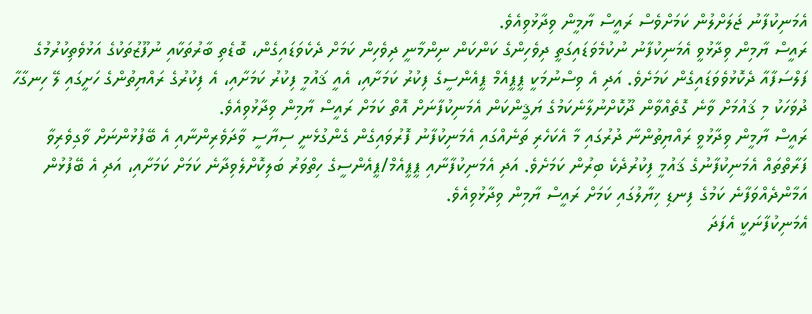އެމަނިކުފާނު ޖަލަށްލުން ކަމަށްވެސް ރައީސް ޔާމީން ވިދާޅުވިއެވެ.
ރައީސް ޔާމިން ވިދާޅުވީ އެމަނިކުފާނު ނުކުމެވަޑައިގަތީ ދިވެހިންގެ ކަންކަން ނިންމާނީ ދިވެހިން ކަމަށް ދެކެވަޑައިގެން، ބޮޑެތި ބާރުތަކާއި ނުފޫޒުތަކުގެ އަޅުވެތިކުރުމުގެ ފަލްސަފާއާ ދެކޮޅުވެވަޑައިގެން ކަމަށެވެ. އަދި އެ ވިސްނުމަކީ ޕީޕީއެމް ޕީއެންސީގެ ފިކުރު ކަމަށާއި، އެއީ ޤައުމީ ފިކުރު ކަމަށާއި، އެ ފިކުރުގެ ރައްޔިތުންގެ ހަށީގައި ލޭ ހިނގާހާ ދުވަހަކު މި ޤައުމަށް ވާނެ ގޮތެއްވާން ދޫކޮށްނުލާނެކަމުގެ ޔަޤީންކަން އެމަނިކުފާނަށް އޮތް ކަމަށް ރައީސް ޔާމިން ވިދާޅުވިއެވެ.
ރައީސް ޔާމީން ވިދާޅުވީ ރައްޔިތުންނާ ދުރުގައި މާ އެކަހެރި ތަނެއްގައި އެމަނިކުފާނު ފޮރުވައިގެން ގެންގުޅެނީ ސިޔާސީ ވާދަވެރިންނާއި އެ ބޭފުޅުންނަށް ވާގިވެރިވާ ފަރާތްތައް އެމަނިކުފާނުގެ ޤައުމީ ފިކުރުދެކެ ބިރުން ކަމަށެވެ. އަދި އެމަނިކުފާނާއި ޕީޕީއެމް/ޕީއެންސީގެ ހިތްވަރު ބަލިކޮށްލެވިދާނެ ކަމަށް ކަމަށާއި، އަދި އެ ބޭފުޅުން އަމާންދެއްވަފާނެ ކަމުގެ ފިނޑި ޚިޔާލުގައި ކަމަށް ރައީސް ޔާމިން ވިދާޅުވިއެވެ.
އެމަނިކުފާނަކީ އެފަދަ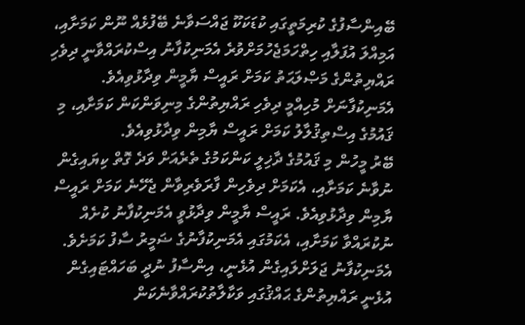ބޭއިންސާފުގެ ކުރިމަތީގައި ކުޑަކަކޫ ޖައްސަވާނެ ބޭފުޅެއް ނޫން ކަމަށާއި، އަމިއްލަ އުފަލާއި ހިތްހަމަޖެހުމަށްވުރެ އެމަނިކުފާނު އިސްކުރައްވާނީ ދިވެހި ރައްޔިތުންގެ މަޞްލަޙަތު ކަމަށް ރައީސް ޔާމީން ވިދާޅުވިއެވެ. އެމަނިކުފާނަށް މުހިއްމީ ދިވެހި ރައްޔިތުންގެ މިނިވަންކަން ކަމަށާއި، މި ޤައުމުގެ އިސްތިޤުލާލު ކަމަށް ރައީސް ޔާމިން ވިދާޅުވިއެވެ.
ބޭރު މީހުން މި ޤައުމުގެ ދާޚިލީ ކަންކަމުގެ ތެރެއަށް ވަދެ ގޮތް ކިޔައިގެން ނުވާނެ ކަމަށާއި، އެކަމަށް ދިވެހިން ފާރަވެރިވާން ޖެހޭނެ ކަމަށް ރައީސް ޔާމިން ވިދާޅުވިއެވެ. ރައީސް ޔާމީން ވިދާޅުވީ އެމަނިކުފާނު ކުށެއް ނުކުރައްވާ ކަމަށާއި، އެކަމުގައި އެމަނިކުފާނުގެ ޟަމީރު ސާފު ކަމަށެވެ. އެމަނިކުފާނު ޖަލަށްލައިގެން އުޅެނީ، އިންސާފު ނުދީ ބަހައްޓައިގެން އުޅެނީ ރައްޔިތުންގެ ޙައްޤުގައި ވަކާލާތުކުރައްވާނެކަން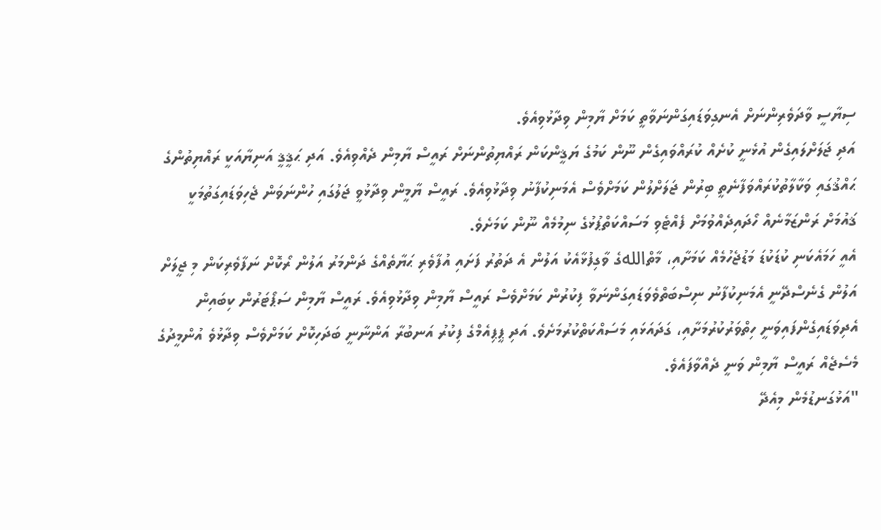ސިޔާސީ ވާދަވެރިންނަށް އެނގިވަޑައިގަންނަވާތީ ކަމަށް ޔާމިން ވިދާޅުވިއެވެ.
އަދި ޖަލަށްލައިގެން އުޅެނީ ކުށެއް ކުރައްވައިގެން ނޫން ކަމުގެ ޔަޤީންކަން ރައްޔިތުންނަށް ރައީސް ޔާމިން ދެއްވިއެވެ. އަދި ޙަޤީޤީ އަނިޔާއަކީ ރައްޔިތުންގެ ޙައްޤުގައި ވަކާލާތުކުރައްވަފާނެތީ ބިރުން ޖަލަށްލުން ކަމަށްވެސް އެމަނިކުފާނު ވިދާޅުވިއެވެ. ރައީސް ޔާމީން ވިދާޅުވީ ޖަލުގައި ހުންނަވަން ޖެހިވަޑައިގަތުމަކީ ޤައުމަށް ރަންޒަމާނެއް ހޯދައިދެއްވުމަށް ފެއްޓެވި މަސައްކަތްޕުޅުގެ ނިމުމެއް ނޫން ކަމަށެވެ.
އެއީ ހަމައެކަނި ކުޑަކުޑަ މަޑުޖެހުމެއް ކަމަށާއި، މާތްاللهގެ ވާގިފުޅާއެކު އަލުން އެ ދަތުރު ފަށައި އުފާވެރި ޙަޔާތެއްގެ ދަންމަރު އަލުން ރޯކޮށް ނަފާވެރިކަން މި ޖީލަށް އަލުން ގެނެސްދޭނީ އެމަނިކުފާނު ނިސްބަތްވެވަޑައިގަންނަވާ ފިކުރުން ކަމަށްވެސް ރައީސް ޔާމިން ވިދާޅުވިއެވެ. ރައީސް ޔާމިން ސަޕޯޓަރުން ކިބައިން އެދިވަޑައިގެންފައިވަނީ ހިތްވަރުކުރުމަށާއި، ގަދައަޅައި މަސައްކަތްކުރުމަށެވެ. އަދި ޕީޕިއެމްގެ ފިކުރު އަނބުރާ އަންނާނީ ބަދަހިކޮށް ކަމަށްވެސް ވިދާޅުވެ އުންމީދުގެ މެސެޖެއް ރައީސް ޔާމިން ވަނީ ދެއްވާފައެވެ.
"އަޅުގަނޑުމެން މިއެދޭ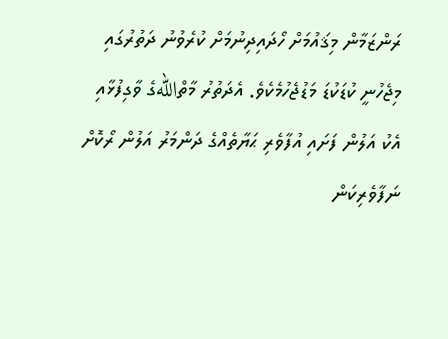ރަންޒަމާން މިޤައުމަށް ހޯދައިދިނުމަށް ކުރެވުނު ދަތުރުގައި މިޖެހުނީ ކުޑަކުޑަ މަޑުޖެހުމެކެވެ. އެދަތުރު މާތްاللهގެ ވާގިފުޅާއި އެކު އަލުން ފަށައި އުފާވެރި ޙަޔާތެއްގެ ދަންމަރު އަލުން ރޯކޮށް ނަފާވެރިކަން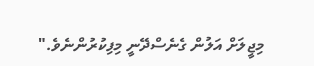މިޖީލަށް އަލުން ގެނެސްދޭނީ މިފިކުރުންނެވެ."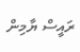ރައީސް ޔާމިން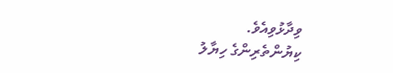ވިދާޅުވިއެވެ.
ކިޔުންތެރިންގެ ހިޔާލު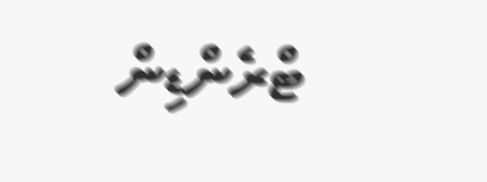ޓްރެންޑިން